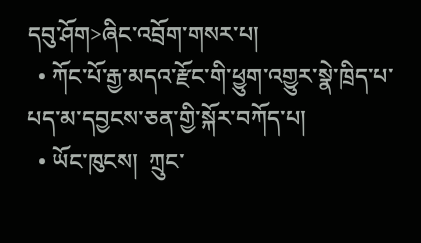དབུ་ཤོག>ཞིང་འབྲོག་གསར་པ།
  • ཀོང་པོ་རྒྱ་མདའ་རྫོང་གི་ཕྱུག་འགྱུར་སྣེ་ཁྲིད་པ་པད་མ་དབྱངས་ཅན་གྱི་སྐོར་བཀོད་པ།
  • ཡོང་ཁུངས།  ཀྲུང་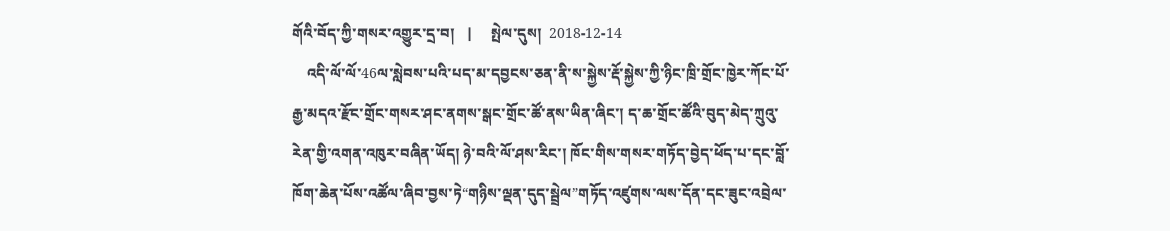གོའི་བོད་ཀྱི་གསར་འགྱུར་དྲ་བ།   |     སྤེལ་དུས།  2018-12-14
    འདི་ལོ་ལོ་46ལ་སླེབས་པའི་པད་མ་དབྱངས་ཅན་ནི་ས་སྐྱེས་རྡོ་སྐྱེས་ཀྱི་ཉིང་ཁྲི་གྲོང་ཁྱེར་ཀོང་པོ་རྒྱ་མདའ་རྫོང་གྲོང་གསར་ཤང་ནགས་སྒང་གྲོང་ཚོ་ནས་ཡིན་ཞིང་། ད་ཆ་གྲོང་ཚོའི་བུད་མེད་ཀྲུའུ་རེན་གྱི་འགན་འཁུར་བཞིན་ཡོད། ཉེ་བའི་ལོ་ཤས་རིང་། ཁོང་གིས་གསར་གཏོད་བྱེད་ཕོད་པ་དང་བློ་ཁོག་ཆེན་པོས་འཚོལ་ཞིབ་བྱས་ཏེ“གཉིས་ལྡན་དུད་སྦྲེལ”གཏོད་འཛུགས་ལས་དོན་དང་ཟུང་འབྲེལ་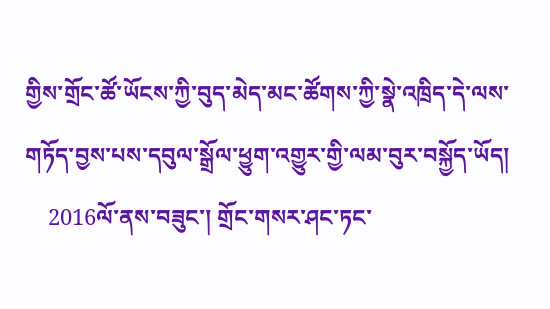གྱིས་གྲོང་ཚོ་ཡོངས་ཀྱི་བུད་མེད་མང་ཚོགས་ཀྱི་སྣེ་འཁྲིད་དེ་ལས་གཏོད་བྱས་པས་དབུལ་སྒྲོལ་ཕྱུག་འགྱུར་གྱི་ལམ་བུར་བསྐྱོད་ཡོད།
    2016ལོ་ནས་བཟུང་། གྲོང་གསར་ཤང་ཏང་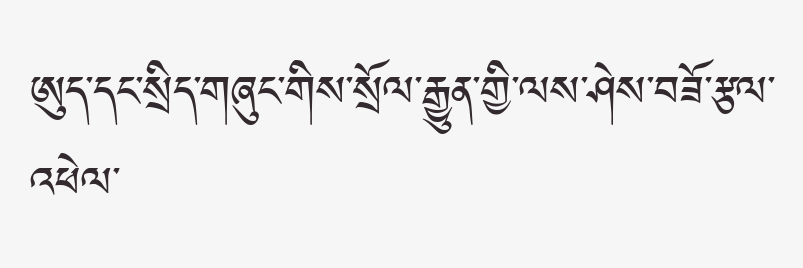ཨུད་དང་སྲིད་གཞུང་གིས་སྲོལ་རྒྱུན་གྱི་ལས་ཤེས་བཟོ་རྩལ་འཕེལ་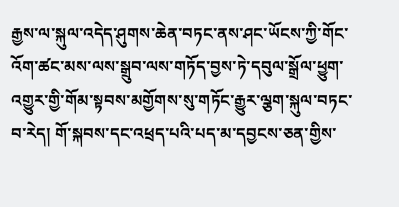རྒྱས་ལ་སྐུལ་འདེད་ཤུགས་ཆེན་བཏང་ནས་ཤང་ཡོངས་ཀྱི་གོང་འོག་ཚང་མས་ལས་སྒྲུབ་ལས་གཏོད་བྱས་ཏེ་དབུལ་སྒྲོལ་ཕྱུག་འགྱུར་གྱི་གོམ་སྟབས་མགྱོགས་སུ་གཏོང་རྒྱུར་ལྕག་སྐུལ་བཏང་བ་རེད། གོ་སྐབས་དང་འཕྲད་པའི་པད་མ་དབྱངས་ཅན་གྱིས་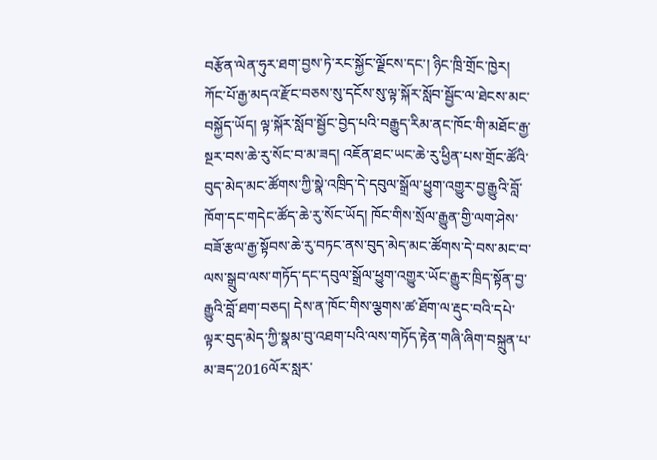བརྩོན་ལེན་ཧུར་ཐག་བྱས་ཏེ་རང་སྐྱོང་ལྗོངས་དང་། ཉིང་ཁྲི་གྲོང་ཁྱེར། ཀོང་པོ་རྒྱ་མདའ་རྫོང་བཅས་སུ་དངོས་སུ་ལྟ་སྐོར་སློབ་སྦྱོང་ལ་ཐེངས་མང་བསྐྱོད་ཡོད། ལྟ་སྐོར་སློབ་སྦྱོང་བྱེད་པའི་བརྒྱུད་རིམ་ནང་ཁོང་གི་མཐོང་རྒྱ་སྔར་བས་ཆེ་རུ་སོང་བ་མ་ཟད། འཇོན་ཐང་ཡང་ཆེ་རུ་ཕྱིན་པས་གྲོང་ཚོའི་བུད་མེད་མང་ཚོགས་ཀྱི་སྣེ་འཁྲིད་དེ་དབུལ་སྒྲོལ་ཕྱུག་འགྱུར་བྱ་རྒྱུའི་བློ་ཁོག་དང་གདེང་ཚོད་ཆེ་རུ་སོང་ཡོད། ཁོང་གིས་སྲོལ་རྒྱུན་གྱི་ལག་ཤེས་བཟོ་རྩལ་རྒྱ་སྟོབས་ཆེ་རུ་བཏང་ནས་བུད་མེད་མང་ཚོགས་དེ་བས་མང་བ་ལས་སྒྲུབ་ལས་གཏོད་དང་དབུལ་སྒྲོལ་ཕྱུག་འགྱུར་ཡོང་རྒྱུར་ཁྲིད་སྟོན་བྱ་རྒྱུའི་བློ་ཐག་བཅད། དེས་ན་ཁོང་གིས་ལྕགས་ཚ་ཐོག་ལ་རྡུང་བའི་དཔེ་ལྟར་བུད་མེད་ཀྱི་སྣམ་བུ་འཐག་པའི་ལས་གཏོད་རྟེན་གཞི་ཞིག་བསྐྲུན་པ་མ་ཟད་2016ལོར་སླར་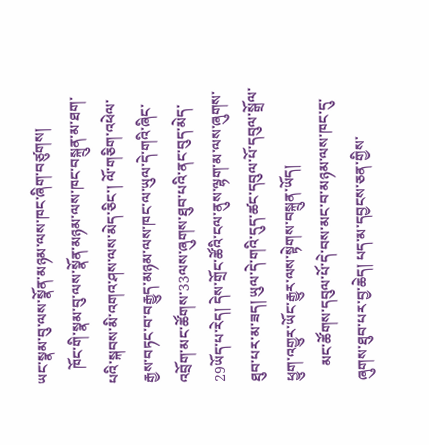ཡང་སྣམ་བུ་ལས་སྣོན་མཉམ་ལས་ཁང་ཞིག་བཙུགས།
    ཁོང་གི་སྣམ་བུ་ལས་སྣོན་མཉམ་ལས་ཁང་བསྐྲུན་མ་ཐག་པའི་སྐབས་མི་འགའ་ཤས་ལས་མེད་ཅིང་། ལོ་གཅིག་འཕེལ་རྒྱས་བཏང་བ་བརྒྱུད་མཉམ་ལས་ཁང་ལ་ཡུལ་དེ་གའི་ཞིང་འབྲོག་མང་ཚོགས་33ལས་ཞུགས་ཐུབ་པའི་ནང་བུད་མེད་29ཡོད་པ་རེད། དེས་གྲོང་ཚོའི་ངལ་ནུས་ལྷག་མ་ལས་ཞུགས་ཐུབ་པར་མ་ཟད། ཡུལ་དེ་གའི་དུད་ཚང་དབུལ་པོ་དབུལ་སྒྲོལ་ཕྱུག་འགྱུར་ཡོང་རྒྱུར་ལས་སྟེགས་བསྐྲུན་ཡོད།
    མང་ཚོགས་དབུལ་པོ་དེ་བས་མང་བ་མཉམ་ལས་ཁང་དུ་ཞུགས་ཐུབ་པར་བྱ་ཆེད། པད་མ་དབྱངས་ཅན་གྱིས་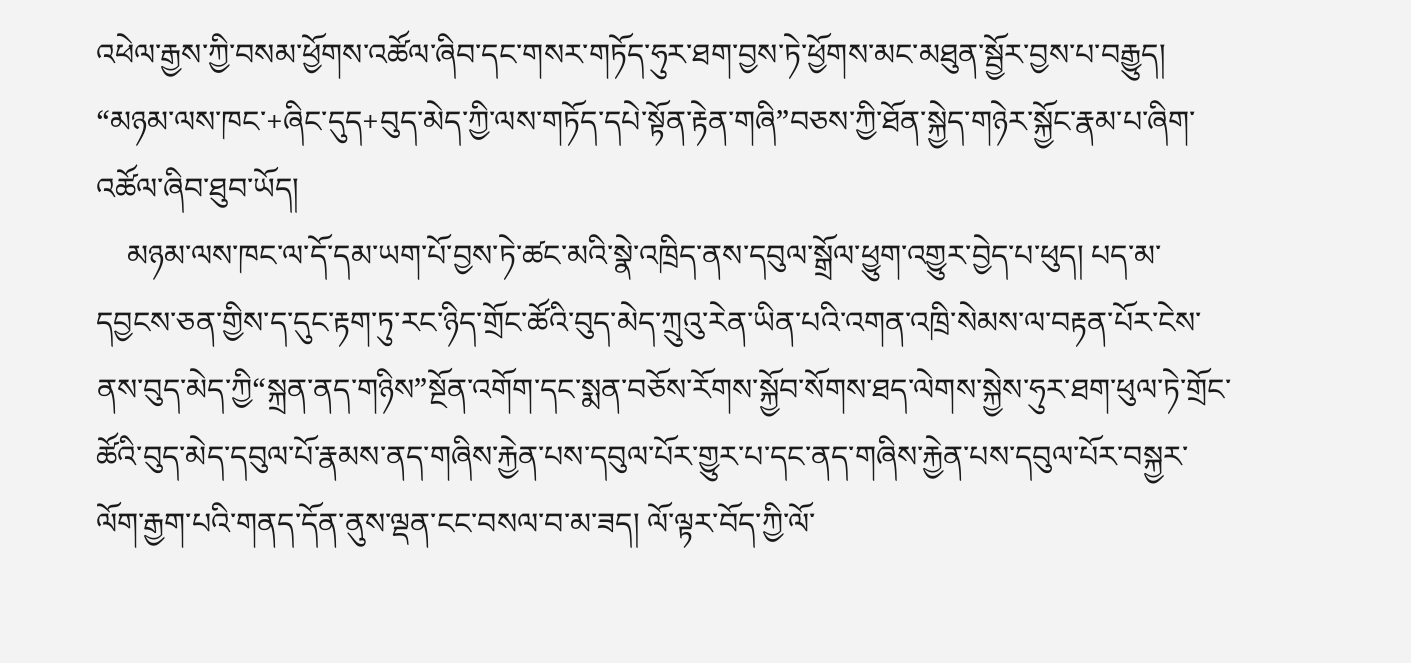འཕེལ་རྒྱས་ཀྱི་བསམ་ཕྱོགས་འཚོལ་ཞིབ་དང་གསར་གཏོད་ཧུར་ཐག་བྱས་ཏེ་ཕྱོགས་མང་མཐུན་སྦྱོར་བྱས་པ་བརྒྱུད། “མཉམ་ལས་ཁང་+ཞིང་དུད+བུད་མེད་ཀྱི་ལས་གཏོད་དཔེ་སྟོན་རྟེན་གཞི”བཅས་ཀྱི་ཐོན་སྐྱེད་གཉེར་སྐྱོང་རྣམ་པ་ཞིག་འཚོལ་ཞིབ་ཐུབ་ཡོད།
    མཉམ་ལས་ཁང་ལ་དོ་དམ་ཡག་པོ་བྱས་ཏེ་ཚང་མའི་སྣེ་འཁྲིད་ནས་དབུལ་སྒྲོལ་ཕྱུག་འགྱུར་བྱེད་པ་ཕུད། པད་མ་དབྱངས་ཅན་གྱིས་ད་དུང་རྟག་ཏུ་རང་ཉིད་གྲོང་ཚོའི་བུད་མེད་ཀྲུའུ་རེན་ཡིན་པའི་འགན་འཁྲི་སེམས་ལ་བརྟན་པོར་ངེས་ནས་བུད་མེད་ཀྱི“སྐྲན་ནད་གཉིས”སྔོན་འགོག་དང་སྨན་བཅོས་རོགས་སྐྱོབ་སོགས་ཐད་ལེགས་སྐྱེས་ཧུར་ཐག་ཕུལ་ཏེ་གྲོང་ཚོའི་བུད་མེད་དབུལ་པོ་རྣམས་ནད་གཞིས་རྐྱེན་པས་དབུལ་པོར་གྱུར་པ་དང་ནད་གཞིས་རྐྱེན་པས་དབུལ་པོར་བསྐྱར་ལོག་རྒྱག་པའི་གནད་དོན་ནུས་ལྡན་ངང་བསལ་བ་མ་ཟད། ལོ་ལྟར་བོད་ཀྱི་ལོ་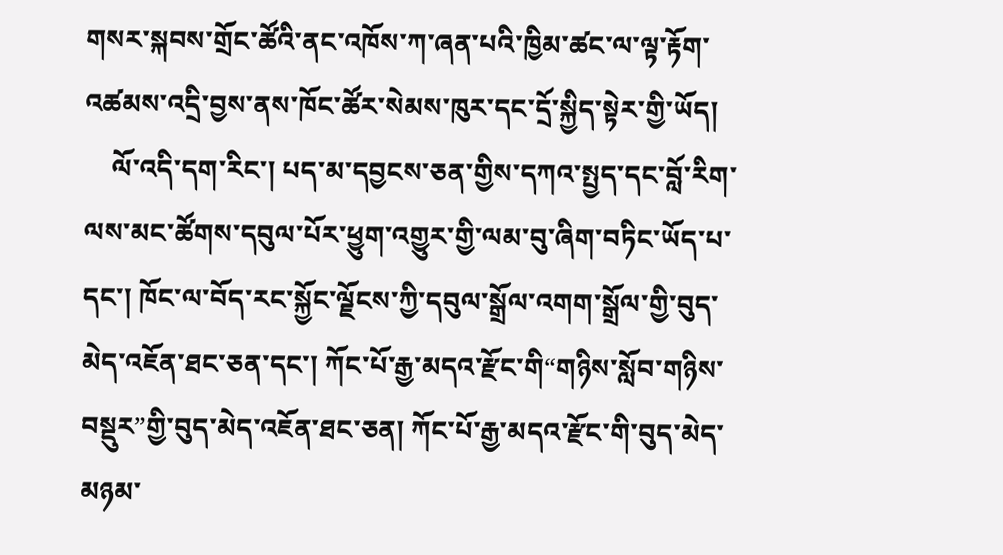གསར་སྐབས་གྲོང་ཚོའི་ནང་འཁོས་ཀ་ཞན་པའི་ཁྱིམ་ཚང་ལ་ལྟ་རྟོག་འཚམས་འདྲི་བྱས་ནས་ཁོང་ཚོར་སེམས་ཁུར་དང་དྲོ་སྐྱིད་སྟེར་གྱི་ཡོད།
    ལོ་འདི་དག་རིང་། པད་མ་དབྱངས་ཅན་གྱིས་དཀའ་སྤྱད་དང་བློ་རིག་ལས་མང་ཚོགས་དབུལ་པོར་ཕྱུག་འགྱུར་གྱི་ལམ་བུ་ཞིག་བཏིང་ཡོད་པ་དང་། ཁོང་ལ་བོད་རང་སྐྱོང་ལྗོངས་ཀྱི་དབུལ་སྒྲོལ་འགག་སྒྲོལ་གྱི་བུད་མེད་འཇོན་ཐང་ཅན་དང་། ཀོང་པོ་རྒྱ་མདའ་རྫོང་གི“གཉིས་སློབ་གཉིས་བསྡུར”གྱི་བུད་མེད་འཇོན་ཐང་ཅན། ཀོང་པོ་རྒྱ་མདའ་རྫོང་གི་བུད་མེད་མཉམ་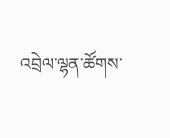འབྲེལ་ལྷན་ཚོགས་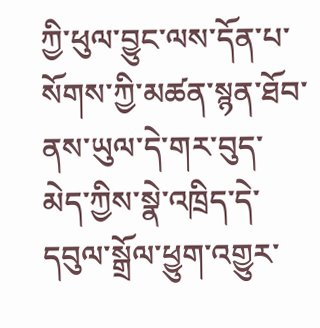ཀྱི་ཕུལ་བྱུང་ལས་དོན་པ་སོགས་ཀྱི་མཚན་སྙན་ཐོབ་ནས་ཡུལ་དེ་གར་བུད་མེད་ཀྱིས་སྣེ་འཁྲིད་དེ་དབུལ་སྒྲོལ་ཕྱུག་འགྱུར་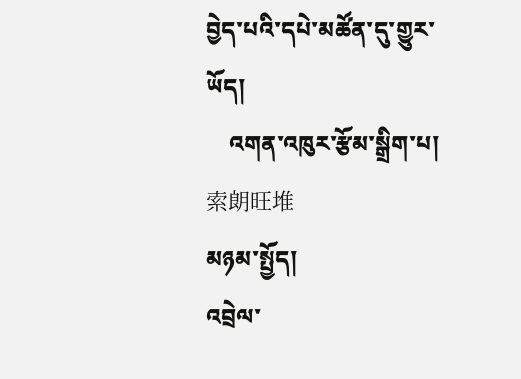བྱེད་པའི་དཔེ་མཚོན་དུ་གྱུར་ཡོད།
    འགན་འཁུར་རྩོམ་སྒྲིག་པ། 索朗旺堆
མཉམ་སྤྱོད།
འབྲེལ་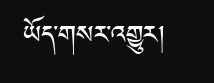ཡོད་གསར་འགྱུར།